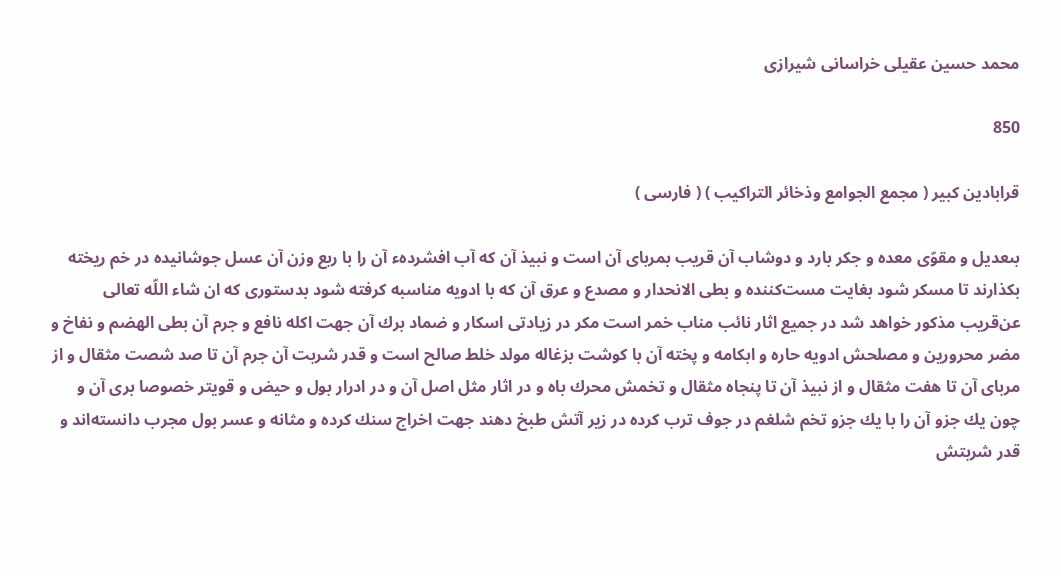محمد حسين عقيلى خراسانى شيرازى

850

قرابادين كبير ( مجمع الجوامع وذخائر التراكيب ) ( فارسى )

بىعديل و مقوّى معده و جكر بارد و دوشاب آن قريب بمرباى آن است و نبيذ آن كه آب افشردهء آن را با ربع وزن آن عسل جوشانيده در خم ريخته بكذارند تا مسكر شود بغايت مست‌كننده و بطى الانحدار و مصدع و عرق آن كه با ادويه مناسبه كرفته شود بدستورى كه ان شاء اللّه تعالى عن‌قريب مذكور خواهد شد در جميع اثار نائب مناب خمر است مكر در زيادتى اسكار و ضماد برك آن جهت اكله نافع و جرم آن بطى الهضم و نفاخ و مضر محرورين و مصلحش ادويه حاره و ابكامه و پخته آن با كوشت بزغاله مولد خلط صالح است و قدر شربت آن جرم آن تا صد شصت مثقال و از مرباى آن تا هفت مثقال و از نبيذ آن تا پنجاه مثقال و تخمش محرك باه و در اثار مثل اصل آن و در ادرار بول و حيض و قويتر خصوصا برى آن و چون يك جزو آن را با يك جزو تخم شلغم در جوف ترب كرده در زير آتش طبخ دهند جهت اخراج سنك كرده و مثانه و عسر بول مجرب دانسته‌اند و قدر شربتش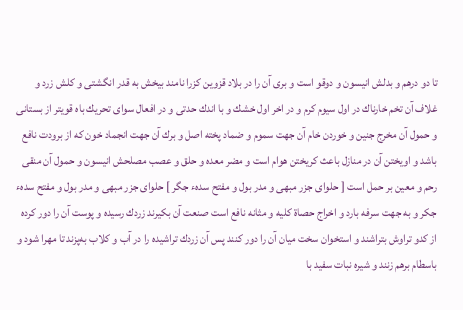تا دو درهم و بدلش انيسون و دوقو است و برى آن را در بلاد قزوين كزرا نامند بيخش به قدر انگشتى و كلش زرد و غلاف آن تخم خارناك در اول سيوم كرم و در اخر اول خشك و با اندك حدتى و در افعال سواى تحريك باه قويتر از بستانى و حمول آن مخرج جنين و خوردن خام آن جهت سموم و ضماد پخته اصل و برك آن جهت انجماد خون كه از برودت نافع باشد و اويختن آن در منازل باعث كريختن هوام است و مضر معده و حلق و عصب مصلحش انيسون و حمول آن منقى رحم و معين بر حمل است [ حلواى جزر مبهى و مدر بول و مفتح سدهء جگر ] حلواى جزر مبهى و مدر بول و مفتح سدهء جكر و به جهت سرفه بارد و اخراج حصاة كليه و مثانه نافع است صنعت آن بكيرند زردك رسيده و پوست آن را دور كرده از كدو تراوش بتراشند و استخوان سخت ميان آن را دور كنند پس آن زردك تراشيده را در آب و كلاب به‌پزند تا مهرا شود و باسطام برهم زنند و شيره نبات سفيد با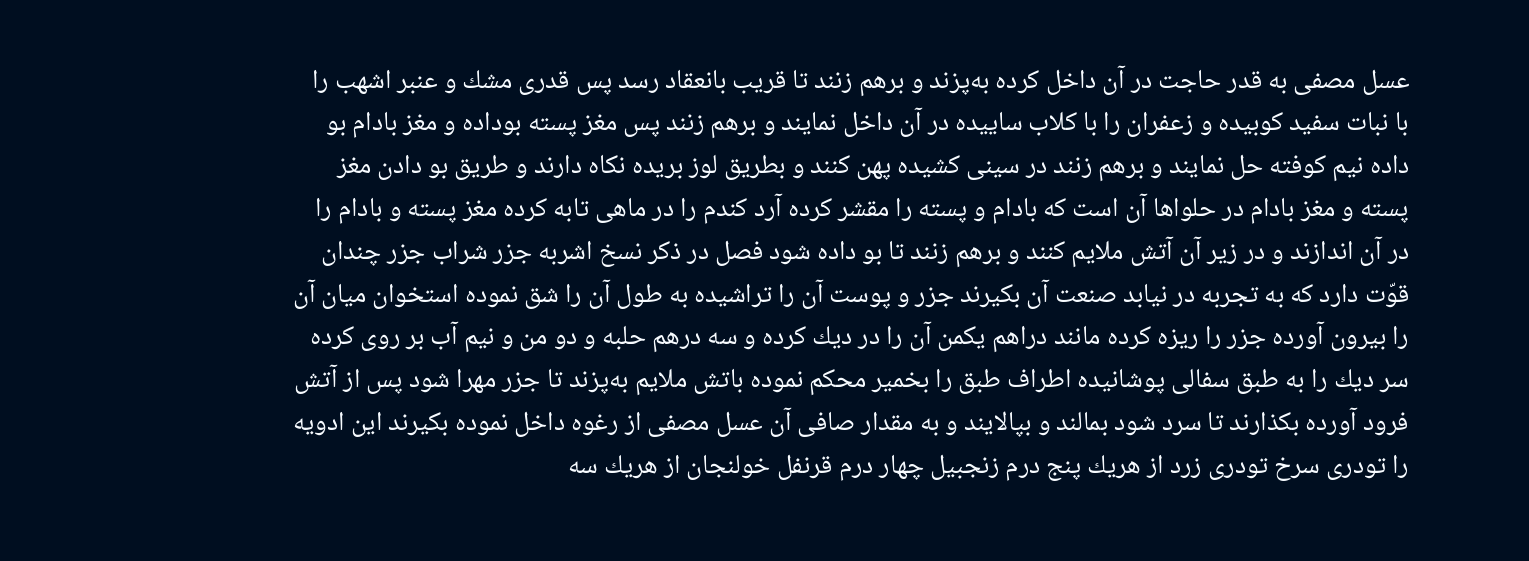عسل مصفى به قدر حاجت در آن داخل كرده به‌پزند و برهم زنند تا قريب بانعقاد رسد پس قدرى مشك و عنبر اشهب را با نبات سفيد كوبيده و زعفران را با كلاب ساييده در آن داخل نمايند و برهم زنند پس مغز پسته بوداده و مغز بادام بو داده نيم كوفته حل نمايند و برهم زنند در سينى كشيده پهن كنند و بطريق لوز بريده نكاه دارند و طريق بو دادن مغز پسته و مغز بادام در حلواها آن است كه بادام و پسته را مقشر كرده آرد كندم را در ماهى تابه كرده مغز پسته و بادام را در آن اندازند و در زير آن آتش ملايم كنند و برهم زنند تا بو داده شود فصل در ذكر نسخ اشربه جزر شراب جزر چندان قوّت دارد كه به تجربه در نيابد صنعت آن بكيرند جزر و پوست آن را تراشيده به طول آن را شق نموده استخوان ميان آن را بيرون آورده جزر را ريزه كرده مانند دراهم يكمن آن را در ديك كرده و سه درهم حلبه و دو من و نيم آب بر روى كرده سر ديك را به طبق سفالى پوشانيده اطراف طبق را بخمير محكم نموده باتش ملايم به‌پزند تا جزر مهرا شود پس از آتش فرود آورده بكذارند تا سرد شود بمالند و بپالايند و به مقدار صافى آن عسل مصفى از رغوه داخل نموده بكيرند اين ادويه را تودرى سرخ تودرى زرد از هريك پنج درم زنجبيل چهار درم قرنفل خولنجان از هريك سه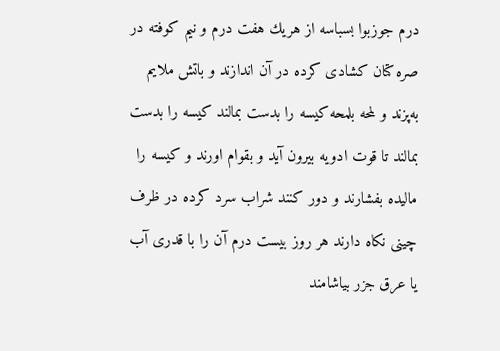درم جوزبوا بسباسه از هريك هفت درم و نيم كوفته در صره كتان كشادى كرده در آن اندازند و باتش ملايم به‌پزند و لمحه بلمحه كيسه را بدست بمالند كيسه را بدست بمالند تا قوت ادويه بيرون آيد و بقوام اورند و كيسه را ماليده بفشارند و دور كنند شراب سرد كرده در ظرف چينى نكاه دارند هر روز بيست درم آن را با قدرى آب يا عرق جزر بياشامند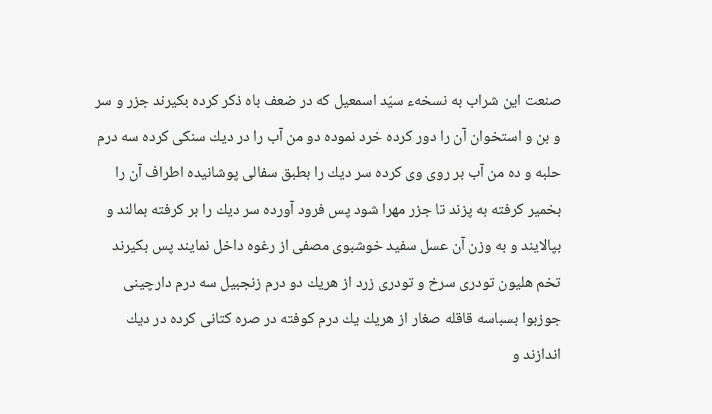صنعت اين شراب به نسخهء سيّد اسمعيل كه در ضعف باه ذكر كرده بكيرند جزر و سر و بن و استخوان آن را دور كرده خرد نموده دو من آب را در ديك سنكى كرده سه درم حلبه و ده من آب بر روى وى كرده سر ديك را بطبق سفالى پوشانيده اطراف آن را بخمير كرفته به پزند تا جزر مهرا شود پس فرود آورده سر ديك را بر كرفته بمالند و بپالايند و به وزن آن عسل سفيد خوشبوى مصفى از رغوه داخل نمايند پس بكيرند تخم هليون تودرى سرخ و تودرى زرد از هريك دو درم زنجبيل سه درم دارچينى جوزبوا بسباسه قاقله صغار از هريك يك درم كوفته در صره كتانى كرده در ديك اندازند و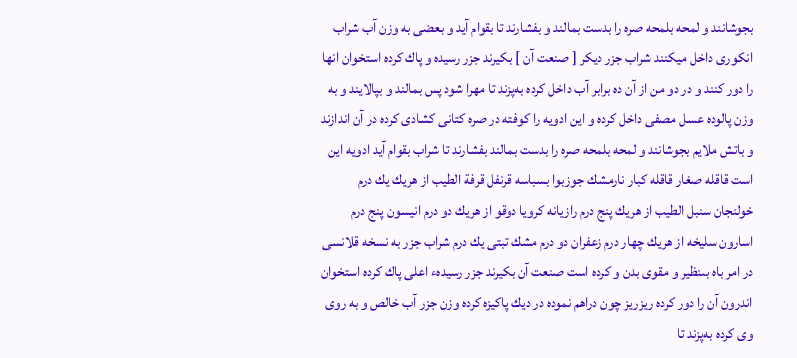بجوشانند و لمحه بلمحه صره را بدست بمالند و بفشارند تا بقوام آيد و بعضى به وزن آب شراب انكورى داخل ميكنند شراب جزر ديكر [ صنعت آن ] بكيرند جزر رسيده و پاك كرده استخوان انها را دور كنند و در دو من از آن ده برابر آب داخل كرده به‌پزند تا مهرا شود پس بمالند و بپالايند و به وزن پالوده عسل مصفى داخل كرده و اين ادويه را كوفته در صره كتانى كشادى كرده در آن اندازند و باتش ملايم بجوشانند و لمحه بلمحه صره را بدست بمالند بفشارند تا شراب بقوام آيد ادويه اين است قاقله صغار قاقله كبار نارمشك جوزبوا بسباسه قرنفل قرفة الطيب از هريك يك درم خولنجان سنبل الطيب از هريك پنج درم رازيانه كرويا دوقو از هريك دو درم انيسون پنج درم اسارون سليخه از هريك چهار درم زعفران دو درم مشك تبتى يك درم شراب جزر به نسخه قلانسى در امر باه بىنظير و مقوى بدن و كرده است صنعت آن بكيرند جزر رسيدهء اعلى پاك كرده استخوان اندرون آن را دور كرده ريزريز چون دراهم نموده در ديك پاكيزه كرده وزن جزر آب خالص و به روى وى كرده به‌پزند تا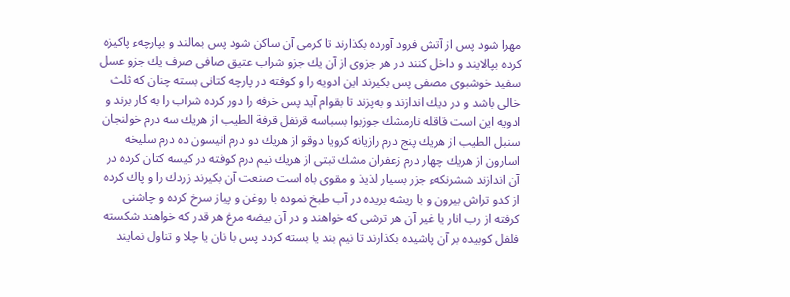مهرا شود پس از آتش فرود آورده بكذارند تا كرمى آن ساكن شود پس بمالند و بپارچهء پاكيزه كرده بپالايند و داخل كنند در هر جزوى از آن يك جزو شراب عتيق صافى صرف يك جزو عسل سفيد خوشبوى مصفى پس بكيرند اين ادويه را و كوفته در پارچه كتانى بسته چنان كه ثلث خالى باشد و در ديك اندازند و به‌پزند تا بقوام آيد پس خرفه را دور كرده شراب را به كار برند و ادويه اين است قاقله نارمشك جوزبوا بسباسه قرنفل قرفة الطيب از هريك سه درم خولنجان سنبل الطيب از هريك پنج درم رازيانه كرويا دوقو از هريك دو درم انيسون ده درم سليخه اسارون از هريك چهار درم زعفران مشك تبتى از هريك نيم درم كوفته در كيسه كتان كرده در آن اندازند ششرنكهء جزر بسيار لذيذ و مقوى باه است صنعت آن بكيرند زردك را و پاك كرده از كدو تراش بيرون و با ريشه بريده در آب طبخ نموده با روغن و پياز سرخ كرده و چاشنى كرفته از رب انار يا غير آن هر ترشى كه خواهند و در آن بيضه مرغ هر قدر كه خواهند شكسته فلفل كوبيده بر آن پاشيده بكذارند تا نيم بند يا بسته كردد پس با نان يا چلا و تناول نمايند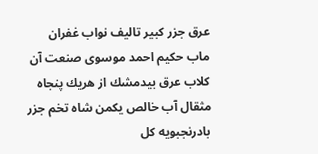عرق جزر كبير تاليف نواب غفران ماب حكيم احمد موسوى صنعت آن كلاب عرق بيدمشك از هريك پنجاه مثقال آب خالص يكمن شاه تخم جزر بادرنجبويه كل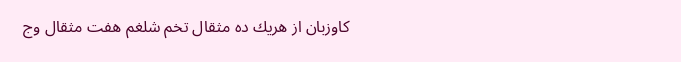كاوزبان از هريك ده مثقال تخم شلغم هفت مثقال وج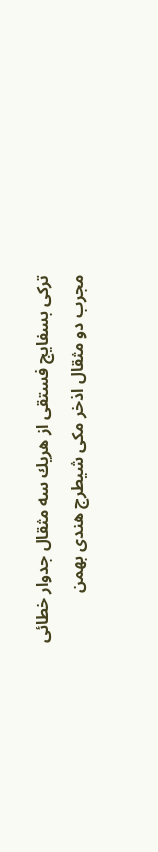تركى بسفايج فستقى از هريك سه مثقال جدوار خطائى مجرب دو مثقال اذخر مكى شيطرج هندى بهمن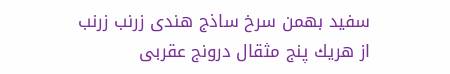سفيد بهمن سرخ ساذج هندى زرنب زرنب از هريك پنج مثقال درونج عقربى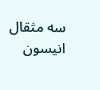سه مثقال انيسون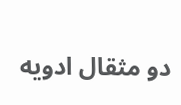دو مثقال ادويه